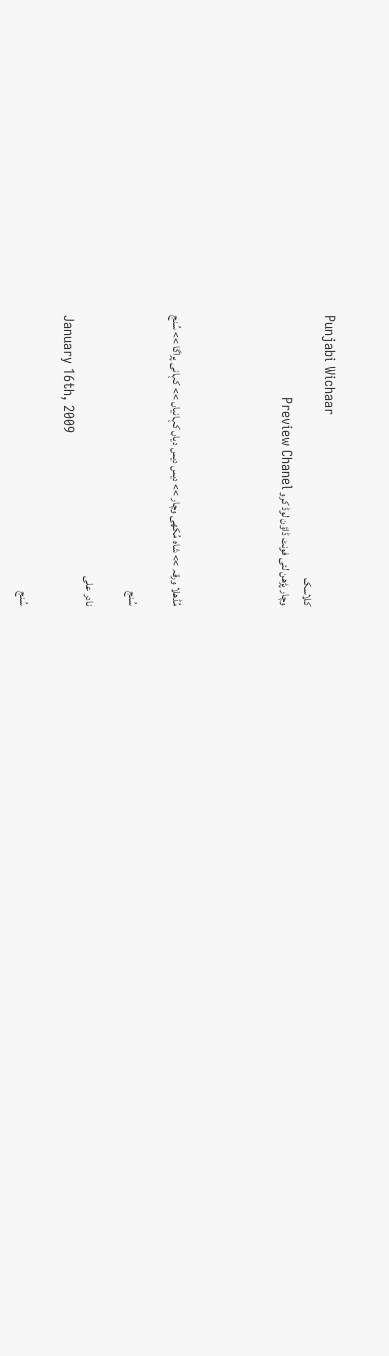Punjabi Wichaar
کلاسک
وچار پڑھن لئی فونٹ ڈاؤن لوڈ کرو Preview Chanel




مُڈھلا ورقہ >> شاہ مُکھی وچار >> دیس دیس دیاں کہانیاں >> کہانی پراگا >> سُنج

سُنج

نادر علی
January 16th, 2009

سُنج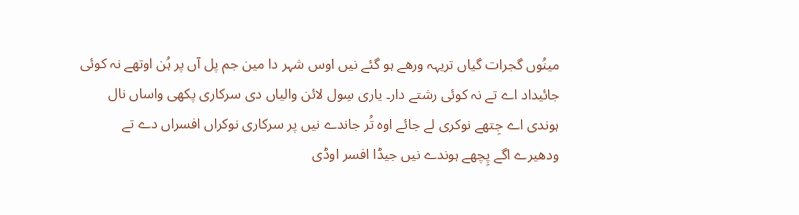مینُوں گجرات گیاں تریہہ ورھے ہو گئے نیں اوس شہر دا مین جم پل آں پر ہُن اوتھے نہ کوئی جائیداد اے تے نہ کوئی رشتے دار۔ یاری سِول لائن والیاں دی سرکاری پکھی واساں نال ہوندی اے جِتھے نوکری لے جائے اوہ تُر جاندے نیں پر سرکاری نوکراں افسراں دے تے ودھیرے اگے پِچھے ہوندے نیں جیڈا افسر اوڈی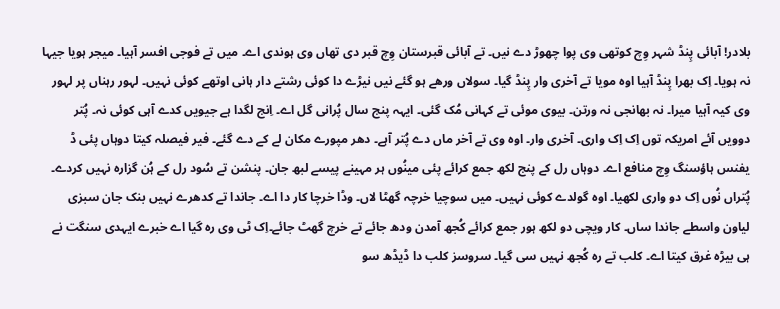بلادر! آبائی پِنڈ شہر وِچ کوتھی وی پوا چھوڑ دے نیں۔ تے آبائی قبرستان وِچ قبر دی تھاں وی ہوندی اے۔ میں تے فوجی افسر آہیا۔ میجر ہویا جیہا نہ ہویا۔ اِک بھرا پِنڈ آہیا اوہ مویا تے آخری وار پِنڈ گیا۔ سولاں ورھے ہو گئے نیں نیڑے دا کوئی رشتے دار ہانی اوتھے کوئی نہیں۔ لہور رہناں پر لہور وی کیہ آہیا میرا۔ نہ بھانجی نہ ورتن۔ بیوی موئی تے کہانی مُک گئی۔ ایہہ پنج سال پُرانی گل اے۔ اِنج لگدا ہے جیویں کدے آہی کوئی نہ۔ پُتر دوویں آئے امریکہ توں اِک اِک واری۔ آخری وار۔ اوہ وی تے آخر ماں دے پُتر آہے۔ دھر مپورے مکان لے کے دے گئے۔ فیر فیصلہ کیتا دوہاں پئی ڈ
یفنس ہاؤسنگ وِچ منافع اے۔ دوہاں رل کے پنج لکھ جمع کرائے پئی مینُوں ہر مہینے پیسے لبھ جان۔ پنشن تے سُود رل کے ہُن گزارہ نہیں کردے۔ پُتراں نُوں اِک دو واری لکھیا۔ اوہ گولدے کوئی نہیں۔ میں سوچیا خرچہ گھٹا لاں۔ وڈا خرچا کار دا اے۔ جاندا تے کدھرے نہیں بنک جان سبزی لیاون واسطے جاندا ساں۔ کار ویچی دو لکھ ہور جمع کرائے کُجھ آمدن ودھ جائے تے خرچ گھٹ جائے۔اِک ٹی وی رہ گیا اے خبرے ایہدی سنگت نے ہی بیڑہ غرق کیتا اے۔ کلب تے رہ کُجھ نہیں سی گیا۔ سروسز کلب دا ڈیڈھ سو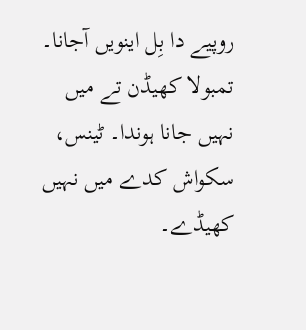روپیے دا بِل اینویں آجانا۔ تمبولا کھیڈن تے میں نہیں جانا ہوندا۔ ٹینس، سکواش کدے میں نہیں کھیڈے۔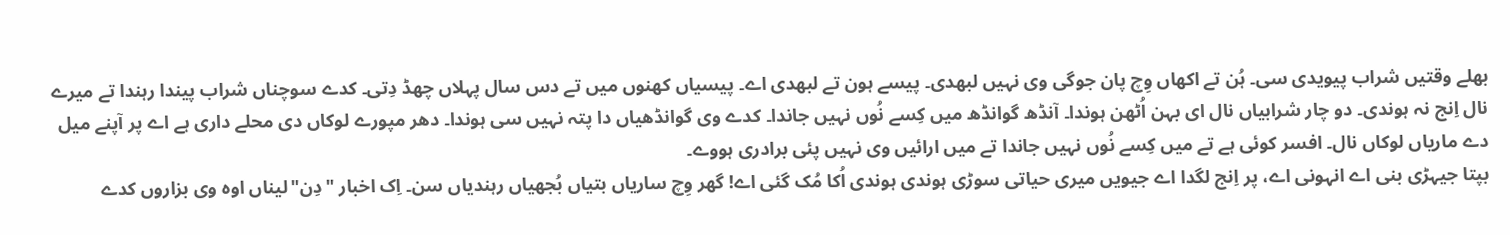بھلے وقتیں شراب پیویدی سی۔ ہُن تے اکھاں وِچ پان جوگی وی نہیں لبھدی۔ پیسے ہون تے لبھدی اے۔ پیسیاں کھنوں میں تے دس سال پہلاں چھڈ دِتی۔ کدے سوچناں شراب پیندا رہندا تے میرے نال اِنج نہ ہوندی۔ دو چار شرابیاں نال ای بہن اُٹھن ہوندا۔ آنڈھ گوانڈھ میں کِسے نُوں نہیں جاندا۔ کدے وی گوانڈھیاں دا پتہ نہیں سی ہوندا۔ دھر مپورے لوکاں دی محلے داری ہے اے پر آپنے میل دے ماریاں لوکاں نال۔ افسر کوئی ہے تے میں کِسے نُوں نہیں جاندا تے میں ارائیں وی نہیں پئی برادری ہووے۔
بپتا جیہڑی بنی اے انہونی اے، پر اِنج لگدا اے جیویں میری حیاتی سوڑی ہوندی ہوندی اُکا مُک گئی اے! گھر وِچ ساریاں بتیاں بُجھیاں رہندیاں سن۔ اِک اخبار "دِن"لیناں اوہ وی بزاروں کدے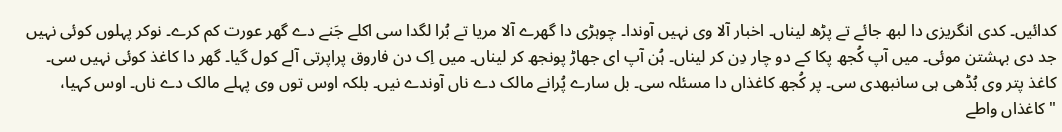کدائیں۔ کدی انگریزی دا لبھ جائے تے پڑھ لیناں۔ اخبار آلا وی نہیں آوندا۔ چوہڑی دا گھرے آلا مریا تے بُرا لگدا سی اکلے جَنے دے گھر عورت کم کرے۔ نوکر پہلوں کوئی نہیں جد دی بہشتن موئی۔ میں آپ کُجھ پکا کے دو چار دِن کر لیناں۔ ہُن آپ ای جھاڑ پونجھ کر لیناں۔ میں اِک دن فاروق پراپرتی آلے کول گیا۔ گھر دا کاغذ کوئی نہیں سی۔ کاغذ پتر وی بُڈھی ہی سانبھدی سی۔ پر کُجھ کاغذاں دا مسئلہ سی۔ بل سارے پُرانے مالک دے ناں آوندے نیں۔ بلکہ اوس توں وی پہلے مالک دے ناں۔ اوس کہیا، "کاغذاں واطے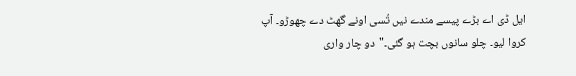ایل ڈی اے بڑے پیسے مندے نیں تُسی اونے گھٹ دے چھوڑو۔ آپ کروا لیو۔ چلو سانوں بچت ہو گئی۔"دو چار واری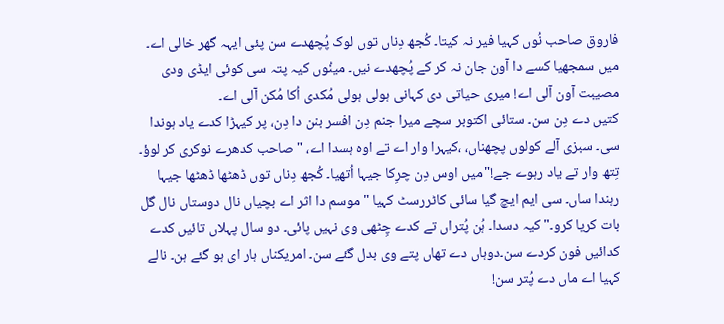فاروق صاحب نُوں کہیا فیر نہ کیتا۔ کُجھ دِناں توں لوک پُچھدے سن پئی ایہہ گھر خالی اے۔ میں سمجھیا کسے دا آون جان نہ کر کے پُچھدے نیں۔ مینُوں کیہ پتہ سی کوئی ایڈی ودی مصیبت آون آلی اے! میری حیاتی دی کہانی ہولی ہولی مُکدی اُکا مُکن آلی اے۔
کتیں دے دِن سن۔ ستائی اکتوبر سچے میرا جنم دِن افسر بنن دا دِن، پر کیہڑا کدے یاد ہوندا سی۔ سبزی آلے کولوں پچھناں، ،کیہرا وار اے تے اوہ ہسدا اے، "صاحب کدھرے نوکری کر لوؤ۔ تِتھ وار تے یاد رہوے جے!"میں اوس دِن چرِکا جیہا اُتھیا۔ کُجھ دِناں توں ڈھٹھا ڈھٹھا جیہا رہندا ساں۔ سی ایم ایچ گیا سائی کاٹررسٹ کہیا "موسم دا اثر اے بچیاں نال دوستاں نال گل بات کریا کرو۔"کیہ دسدا۔ ہُن پُتراں تے کدے چِٹھی وی نہیں پائی۔ دو سال پہلاں تائیں کدے کدائیں فون کردے سن۔دوہاں دے تھاں پتے وی بدل گئے سن۔ امریکناں ہار ای ہو گئے ہن۔ نالے کہیا اے ماں دے پُتر سن!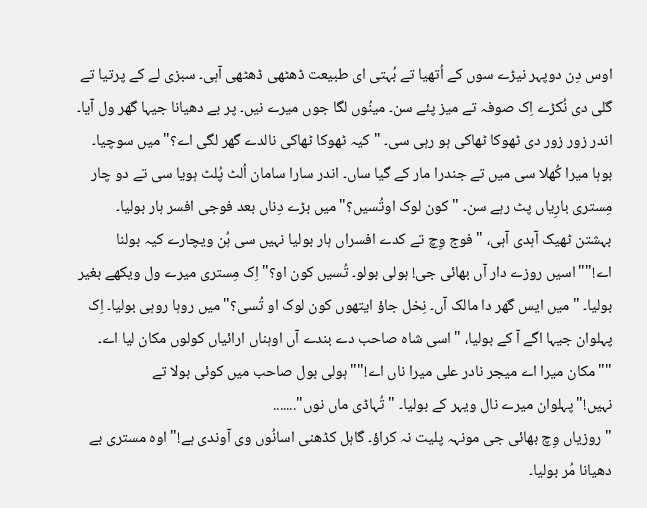اوس دِن دوپہر نیڑے سوں کے اُتھیا تے بُہتی ای طبیعت ڈھٹھی ڈھٹھی آہی۔ سبزی لے کے پرتیا تے گلی دی نُکڑے اِک صوفہ تے میز پئے سن۔ مینُوں لگا جوں میرے نیں۔ پر بے دھیانا جیہا گھر ول آیا۔ اندر زور زور دی ٹھوکا ٹھاکی ہو رہی سی۔ "کیہ ٹھوکا ٹھاکی نالدے گھر لگی اے؟"میں سوچیا۔ بوہا میرا کُھلا سی میں تے جندرا مار کے گیا ساں۔ اندر سارا سامان اُلٹ پُلٹ ہویا سی تے دو چار مِستری بارِیاں پٹ رہے سن۔ "کون لوک اوتُسیں؟"میں بڑے دِناں بعد فوجی افسر ہار بولیا۔ بہشتن ٹھیک آہدی آہی، "فوج وِچ تے کدے افسراں ہار بولیا نہیں سی ہُن ویچارے کیہ بولنا اے!""اسیں روزے دار آں بھائی جی! ہولی بولو۔ تُسیں کون او؟"اِک مِستری میرے ول ویکھے بغیر بولیا۔ "میں ایس گھر دا مالک آں۔ نِخل جاؤ ایتھوں کون لوک او تُسی؟"میں روہا روہی بولیا۔ اِک پہلوان جیہا اگے آ کے بولیا، "اسی شاہ صاحب دے بندے آں اوہناں ارائیاں کولوں مکان لیا اے۔ ""مکان میرا اے میجر نادر علی میرا ناں اے!""ہولی بول صاحب میں کوئی بولا تے نہیں!"پہلوان میرے نال ویہر کے بولیا۔ "تُہاڈی ماں نوں".......
"روزیاں وِچ بھائی جی مونہہ پلیت نہ کراؤ۔ گاہل کڈھنی اسانُوں وی آوندی ہے!"اوہ مستری بے دھیانا مُر بولیا۔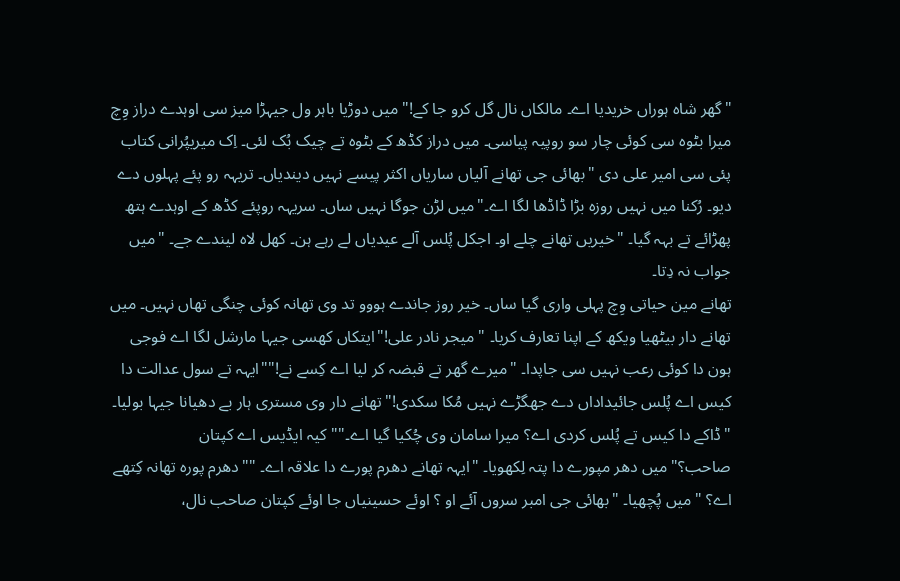"گھر شاہ ہوراں خریدیا اے۔ مالکاں نال گل کرو جا کے!"میں دوڑیا باہر ول جیہڑا میز سی اوہدے دراز وِچ میرا بٹوہ سی کوئی چار سو روپیہ پیاسی۔ میں دراز کڈھ کے بٹوہ تے چیک بُک لئی۔ اِک میریپُرانی کتاب پئی سی امیر علی دی "بھائی جی تھانے آلیاں ساریاں اکثر پیسے نہیں دیندیاں۔ تریہہ رو پئے پہلوں دے دیو۔ رُکنا میں نہیں روزہ بڑا ڈاڈھا لگا اے۔"میں لڑن جوگا نہیں ساں۔ سریہہ روپئے کڈھ کے اوہدے ہتھ پھڑائے تے بہہ گیا۔ "خیریں تھانے چلے او۔ اجکل پُلس آلے عیدیاں لے رہے ہن۔ کھل لاہ لیندے جے۔ "میں جواب نہ دِتا۔
تھانے مین حیاتی وِچ پہلی واری گیا ساں۔ خیر روز جاندے ہووو تد وی تھانہ کوئی چنگی تھاں نہیں۔ میں تھانے دار بیٹھیا ویکھ کے اپنا تعارف کریا۔ "میجر نادر علی!"ایتکاں کھسی جیہا مارشل لگا اے فوجی ہون دا کوئی رعب نہیں سی جاپدا۔ "میرے گھر تے قبضہ کر لیا اے کِسے نے!""ایہہ تے سول عدالت دا کیس اے پُلس جائیداداں دے جھگڑے نہیں مُکا سکدی!"تھانے دار وی مستری ہار بے دھیانا جیہا بولیا۔ "ڈاکے دا کیس تے پُلس کردی اے؟ میرا سامان وی چُکیا گیا اے۔""کیہ ایڈیس اے کپتان صاحب؟"میں دھر مپورے دا پتہ لِکھویا۔ "ایہہ تھانے دھرم پورے دا علاقہ اے۔ ""دھرم پورہ تھانہ کِتھے اے؟ "میں پُچھیا۔ "بھائی جی امبر سروں آئے او ؟ اوئے حسینیاں جا اوئے کپتان صاحب نال،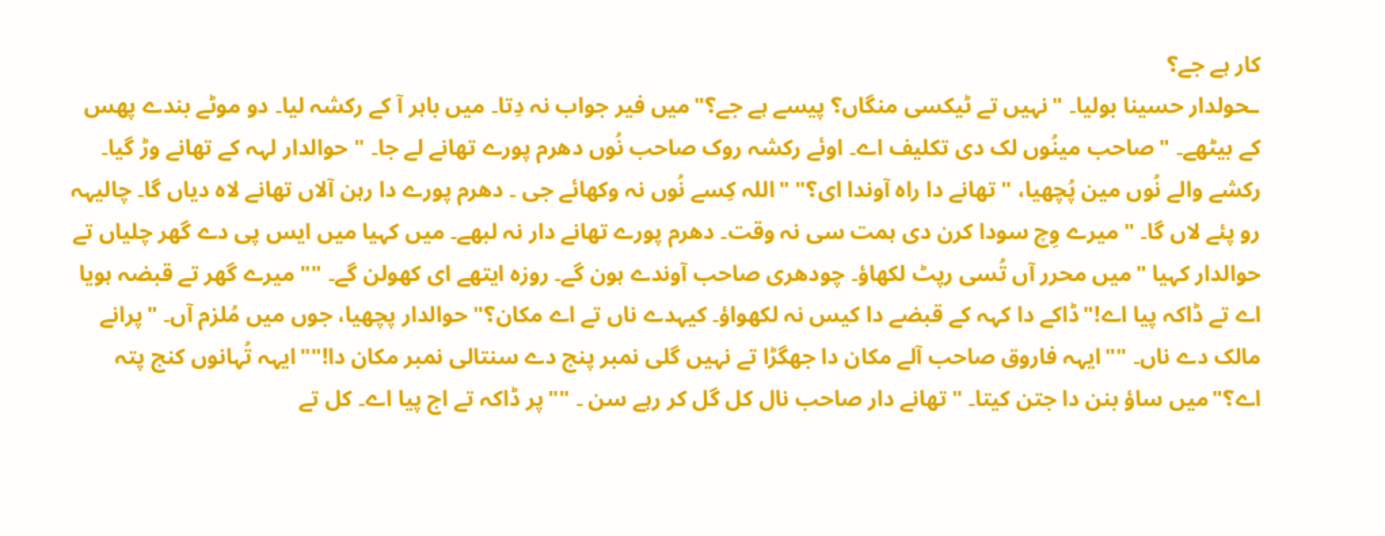کار ہے جے؟
ـحولدار حسینا بولیا۔ "نہیں تے ٹیکسی منگاں؟ پیسے ہے جے؟"میں فیر جواب نہ دِتا۔ میں باہر آ کے رکشہ لیا۔ دو موٹے بندے پھس کے بیٹھے۔ "صاحب مینُوں لک دی تکلیف اے۔ اوئے رکشہ روک صاحب نُوں دھرم پورے تھانے لے جا۔ "حوالدار لہہ کے تھانے وڑ گیا۔ رکشے والے نُوں مین پُچھیا، "تھانے دا راہ آوندا ای؟" "اللہ کِسے نُوں نہ وکھائے جی ۔ دھرم پورے دا رہن آلاں تھانے لاہ دیاں گا۔ چالیہہ رو پئے لاں گا۔ "میرے وِچ سودا کرن دی ہمت سی نہ وقت۔ دھرم پورے تھانے دار نہ لبھے۔ میں کہیا میں ایس پی دے گھر چلیاں تے حوالدار کہیا "میں محرر آں تُسی رپٹ لکھاؤ۔ چودھری صاحب آوندے ہون گے۔ روزہ ایتھے ای کھولن گے۔ ""میرے گھر تے قبضہ ہویا اے تے ڈاکہ پیا اے!"ڈاکے دا کہہ کے قبضے دا کیس نہ لکھواؤ۔ کیہدے ناں تے اے مکان؟"حوالدار پچھیا، جوں میں مُلزم آں۔ "پرانے مالک دے ناں۔ ""ایہہ فاروق صاحب آلے مکان دا جھگڑا تے نہیں گلی نمبر پنج دے سنتالی نمبر مکان دا!""ایہہ تُہانوں کنج پتہ اے؟"میں ساؤ بنن دا جتن کیتا۔ "تھانے دار صاحب نال کل گل کر رہے سن ۔ ""پر ڈاکہ تے اج پیا اے۔ کل تے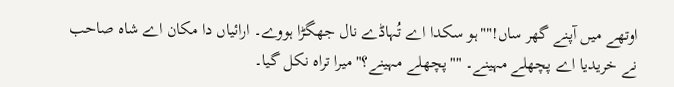اوتھے میں آپنے گھر ساں!""ہو سکدا اے تُہاڈے نال جھگڑا ہووے۔ ارائیاں دا مکان اے شاہ صاحب نے خریدیا اے پچھلے مہینے۔ ""پچھلے مہینے؟"میرا تراہ نکل گیا۔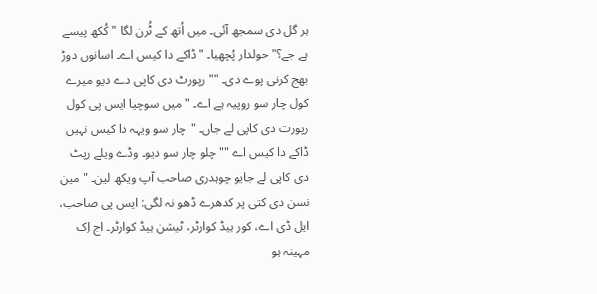ہر گل دی سمجھ آئی۔ میں اُتھ کے ٹُرن لگا "کُکھ پیسے ہے جے؟"حولدار پُچھیا۔ "ڈاکے دا کیس اے۔ اسانوں دوڑ بھج کرنی پوے دی۔ ""رپورٹ دی کاپی دے دیو میرے کول چار سو روپیہ ہے اے۔ "میں سوچیا ایس پی کول رپورت دی کاپی لے جاں۔ "چار سو ویہہ دا کیس نہیں ڈاکے دا کیس اے ""چلو چار سو دیو۔ وڈے ویلے رپٹ دی کاپی لے جایو چوہدری صاحب آپ ویکھ لین۔ "مین نسن دی کتی پر کدھرے ڈھو نہ لگی: ایس پی صاحب، ایل ڈی اے، کور ہیڈ کوارٹر، ٹیشن ہیڈ کوارٹر۔ اج اِک مہینہ ہو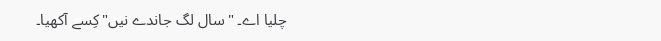چلیا اے۔ "سال لگ جاندے نیں"کِسے آکھیا۔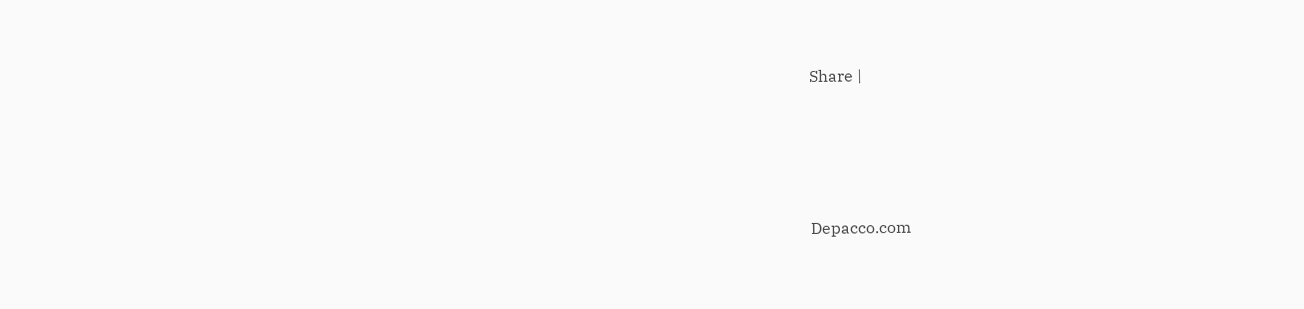Share |




Depacco.com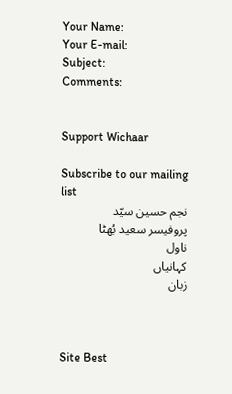Your Name:
Your E-mail:
Subject:
Comments:


Support Wichaar

Subscribe to our mailing list
نجم حسین سیّد
پروفیسر سعید بُھٹا
ناول
کہانیاں
زبان



Site Best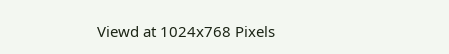Viewd at 1024x768 Pixels